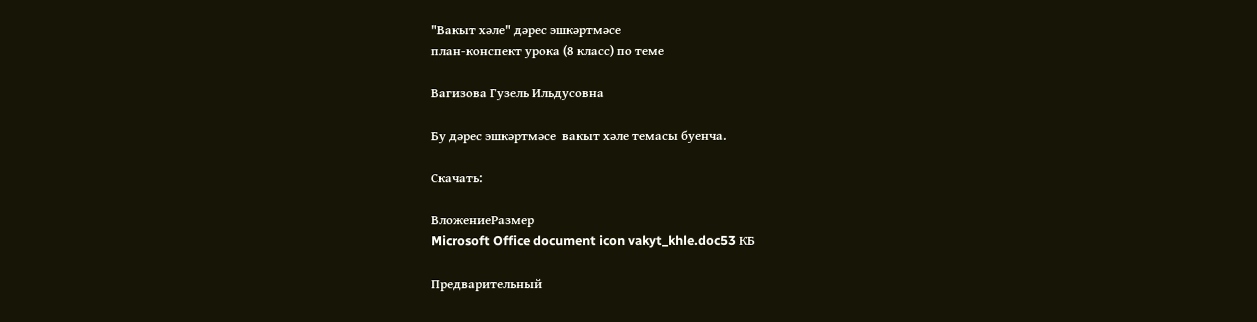"Вакыт хәле" дәрес эшкәртмәсе
план-конспект урока (8 класс) по теме

Вагизова Гузель Ильдусовна

Бу дәрес эшкәртмәсе  вакыт хәле темасы буенча.

Скачать:

ВложениеРазмер
Microsoft Office document icon vakyt_khle.doc53 КБ

Предварительный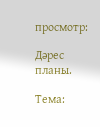просмотр:

Дәрес планы.

Тема: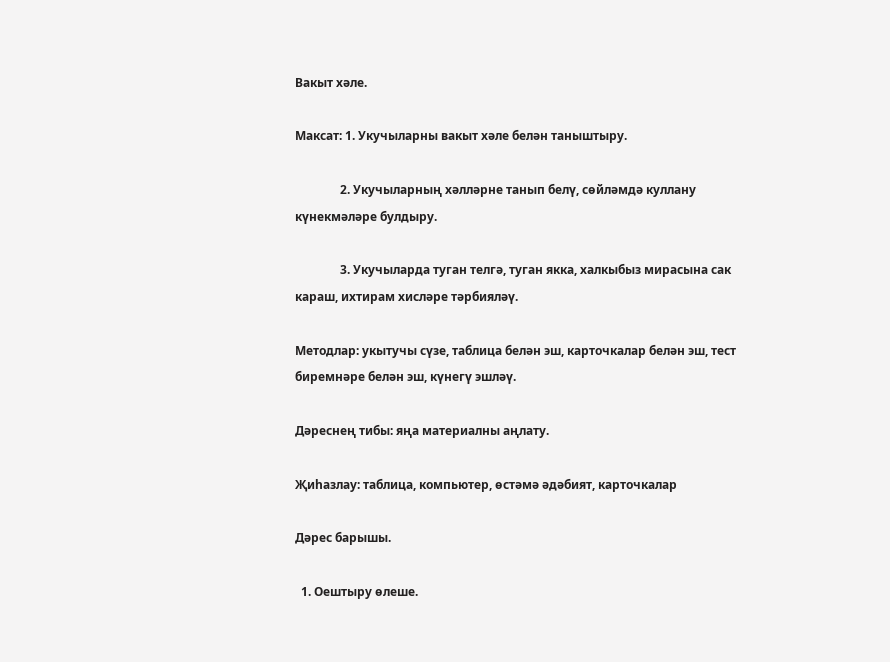Вакыт хәле.

Максат: 1. Укучыларны вакыт хәле белән таныштыру.

               2. Укучыларның хәлләрне танып белү, сөйләмдә куллану күнекмәләре булдыру.

               3. Укучыларда туган телгә, туган якка, халкыбыз мирасына сак караш, ихтирам хисләре тәрбияләү.

Методлар: укытучы сүзе, таблица белән эш, карточкалар белән эш, тест биремнәре белән эш, күнегү эшләү.

Дәреснең тибы: яңа материалны аңлату.

Җиһазлау: таблица, компьютер, өстәмә әдәбият, карточкалар

Дәрес барышы.

  1. Оештыру өлеше.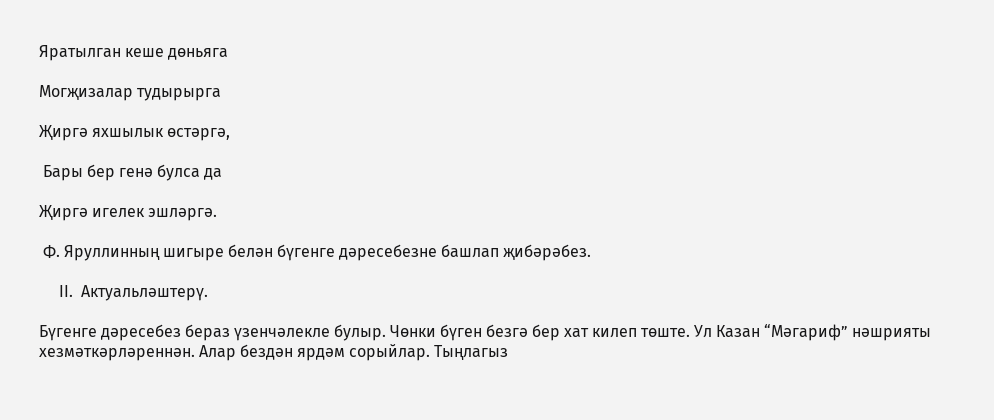Яратылган кеше дөньяга

Могҗизалар тудырырга

Җиргә яхшылык өстәргә,

 Бары бер генә булса да

Җиргә игелек эшләргә.

 Ф. Яруллинның шигыре белән бүгенге дәресебезне башлап җибәрәбез.

     II.  Актуальләштерү.

Бүгенге дәресебез бераз үзенчәлекле булыр. Чөнки бүген безгә бер хат килеп төште. Ул Казан “Мәгариф” нәшрияты хезмәткәрләреннән. Алар бездән ярдәм сорыйлар. Тыңлагыз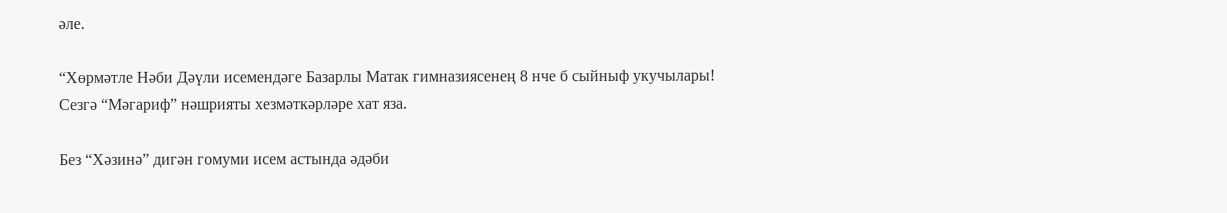әле.

“Хөрмәтле Нәби Дәүли исемендәге Базарлы Матак гимназиясенең 8 нче б сыйныф укучылары! Сезгә “Мәгариф” нәшрияты хезмәткәрләре хат яза.

Без “Хәзинә” дигән гомуми исем астында әдәби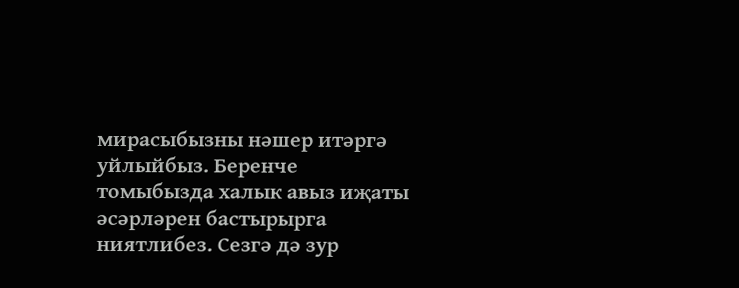мирасыбызны нәшер итәргә уйлыйбыз. Беренче томыбызда халык авыз иҗаты әсәрләрен бастырырга ниятлибез. Сезгә дә зур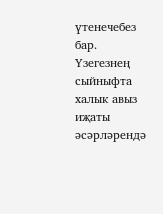үтенечебез бар. Үзегезнең сыйныфта халык авыз иҗаты әсәрләрендә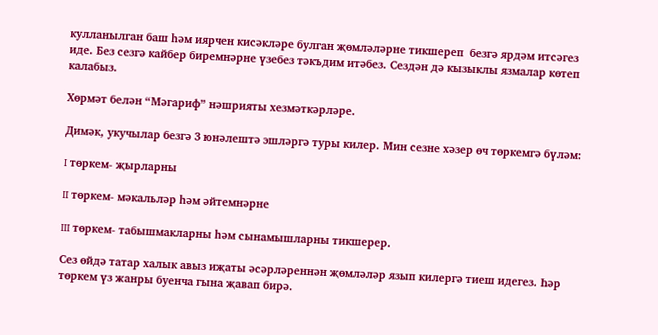кулланылган баш һәм иярчен кисәкләре булган җөмләләрне тикшереп  безгә ярдәм итсәгез иде. Без сезгә кайбер биремнәрне үзебез тәкъдим итәбез. Сездән дә кызыклы язмалар көтеп калабыз.

Хөрмәт белән “Мәгариф” нәшрияты хезмәткәрләре.

Димәк, укучылар безгә 3 юнәлештә эшләргә туры килер. Мин сезне хәзер өч төркемгә бүләм:

I төркем- җырларны

II төркем- мәкальләр һәм әйтемнәрне

III төркем- табышмакларны һәм сынамышларны тикшерер.

Сез өйдә татар халык авыз иҗаты әсәрләреннән җөмләләр язып килергә тиеш идегез. Һәр төркем үз жанры буенча гына җавап бирә.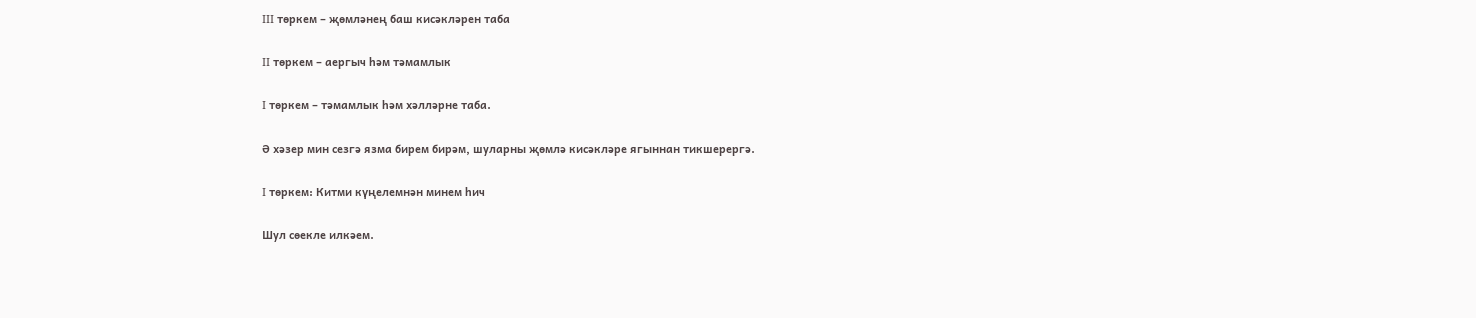III төркем – җөмләнең баш кисәкләрен таба

II төркем – аергыч һәм тәмамлык

I төркем – тәмамлык һәм хәлләрне таба.

Ә хәзер мин сезгә язма бирем бирәм, шуларны җөмлә кисәкләре ягыннан тикшерергә.

I төркем: Китми күңелемнән минем һич

Шул сөекле илкәем.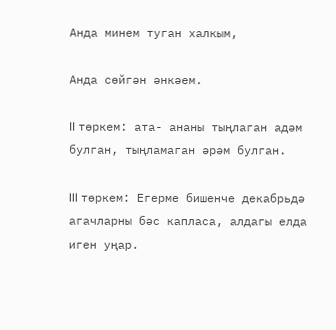Анда минем туган халкым,

Анда сөйгән әнкәем.

II төркем: ата- ананы тыңлаган адәм булган, тыңламаган әрәм булган.

III төркем: Егерме бишенче декабрьдә агачларны бәс капласа, алдагы елда иген уңар.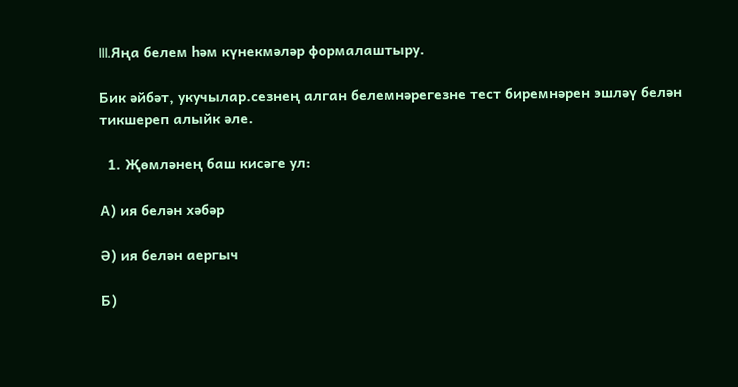III.Яңа белем һәм күнекмәләр формалаштыру.

Бик әйбәт, укучылар.сезнең алган белемнәрегезне тест биремнәрен эшләү белән тикшереп алыйк әле.

  1. Җөмләнең баш кисәге ул:

А) ия белән хәбәр

Ә) ия белән аергыч

Б)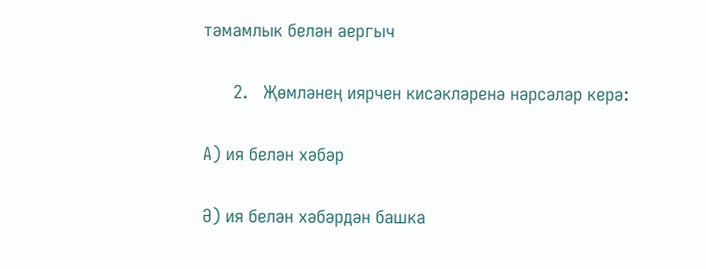тәмамлык белән аергыч

      2.   Җөмләнең иярчен кисәкләренә нәрсәләр керә:

А) ия белән хәбәр

Ә) ия белән хәбәрдән башка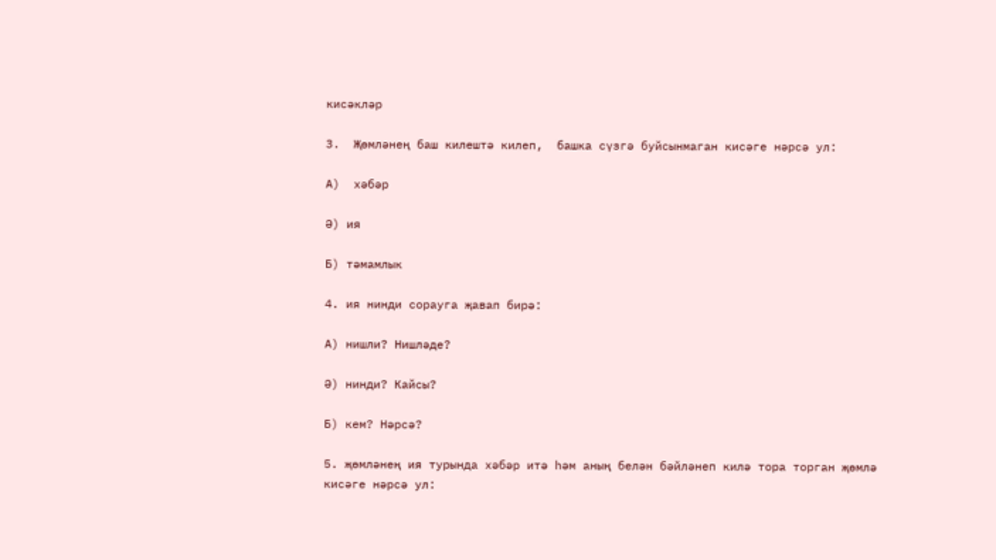кисәкләр

3.  Җөмләнең баш килештә килеп,  башка сүзгә буйсынмаган кисәге нәрсә ул:

А)  хәбәр

Ә) ия

Б) тәмамлык

4. ия нинди сорауга җавап бирә:

А) нишли? Нишләде?

Ә) нинди? Кайсы?

Б) кем? Нәрсә?

5. җөмләнең ия турында хәбәр итә һәм аның белән бәйләнеп килә тора торган җөмлә кисәге нәрсә ул: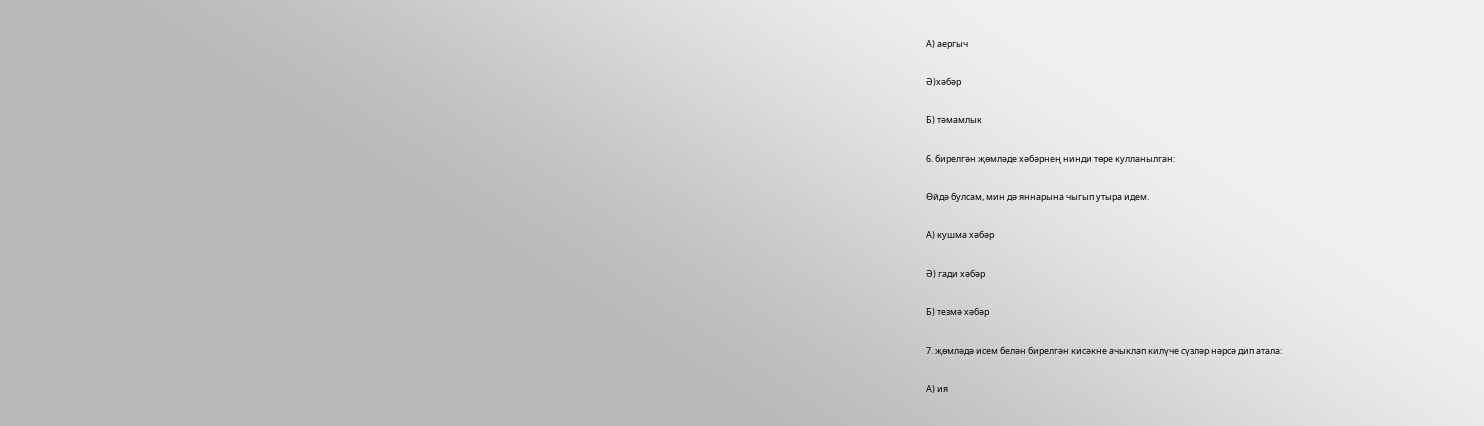А) аергыч

Ә)хәбәр

Б) тәмамлык

6. бирелгән җөмләде хәбәрнең нинди төре кулланылган:

Өйдә булсам, мин дә яннарына чыгып утыра идем.

А) кушма хәбәр

Ә) гади хәбәр

Б) тезмә хәбәр

7. җөмләдә исем белән бирелгән кисәкне ачыклап килүче сүзләр нәрсә дип атала:

А) ия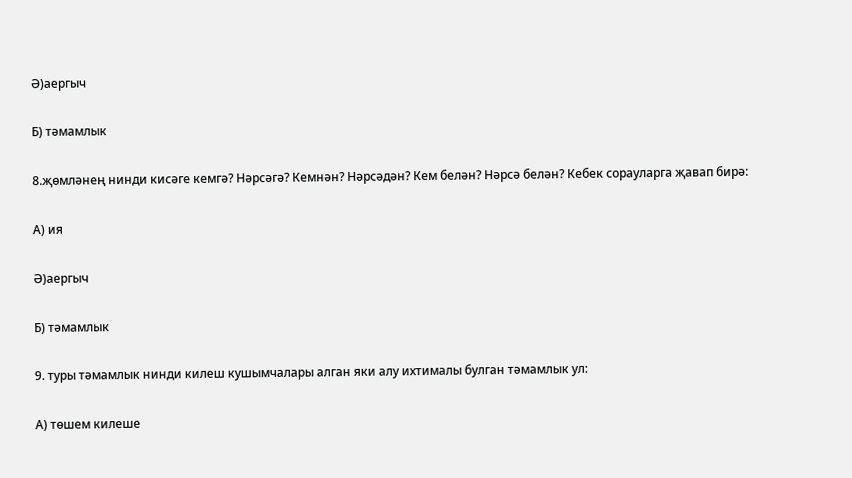Ә)аергыч

Б) тәмамлык

8.җөмләнең нинди кисәге кемгә? Нәрсәгә? Кемнән? Нәрсәдән? Кем белән? Нәрсә белән? Кебек сорауларга җавап бирә:

А) ия

Ә)аергыч

Б) тәмамлык

9. туры тәмамлык нинди килеш кушымчалары алган яки алу ихтималы булган тәмамлык ул:

А) төшем килеше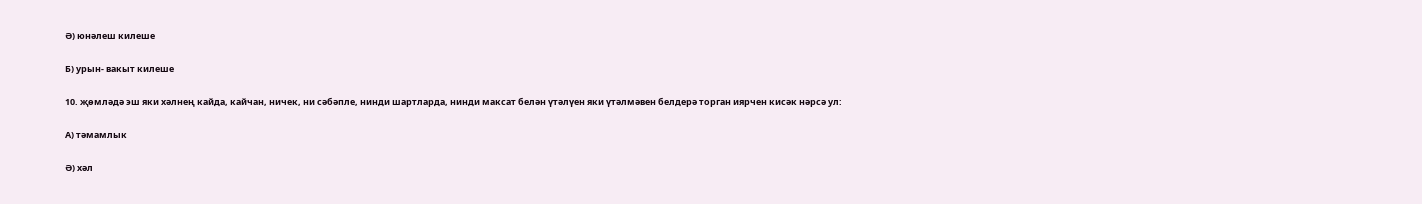Ә) юнәлеш килеше

Б) урын- вакыт килеше

10. җөмләдә эш яки хәлнең кайда, кайчан, ничек, ни сәбәпле, нинди шартларда, нинди максат белән үтәлүен яки үтәлмәвен белдерә торган иярчен кисәк нәрсә ул:

А) тәмамлык

Ә) хәл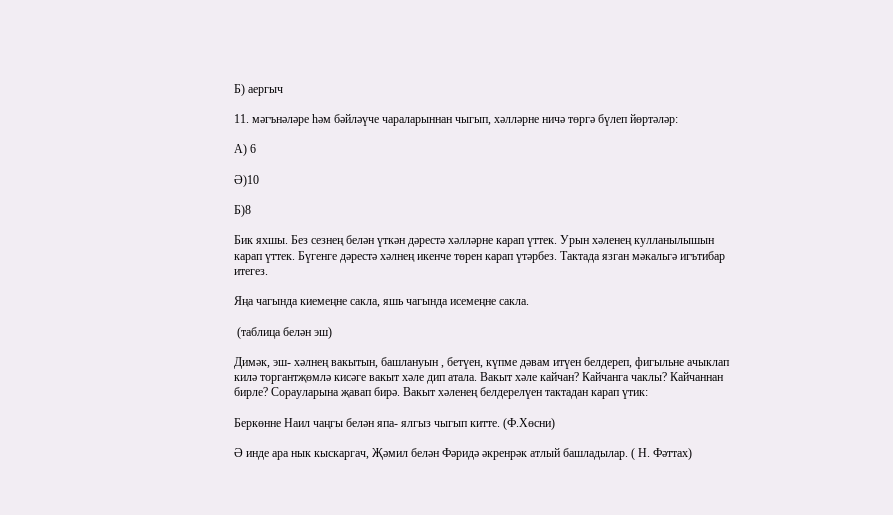Б) аергыч

11. мәгънәләре һәм бәйләүче чараларыннан чыгып, хәлләрне ничә төргә бүлеп йөртәләр:

А) 6

Ә)10

Б)8

Бик яхшы. Без сезнең белән үткән дәрестә хәлләрне карап үттек. Урын хәленең кулланылышын карап үттек. Бүгенге дәрестә хәлнең икенче төрен карап үтәрбез. Тактада язган мәкальгә игътибар итегез.

Яңа чагында киемеңне сакла, яшь чагында исемеңне сакла.

 (таблица белән эш)

Димәк, эш- хәлнең вакытын, башлануын , бетүен, күпме дәвам итүен белдереп, фигыльне ачыклап килә торгантҗөмлә кисәге вакыт хәле дип атала. Вакыт хәле кайчан? Кайчанга чаклы? Кайчаннан бирле? Сорауларына җавап бирә. Вакыт хәленең белдерелүен тактадан карап үтик:

Беркөнне Наил чаңгы белән япа- ялгыз чыгып китте. (Ф.Хөсни)

Ә инде ара нык кыскаргач, Җәмил белән Фәридә әкренрәк атлый башладылар. ( Н. Фәттах)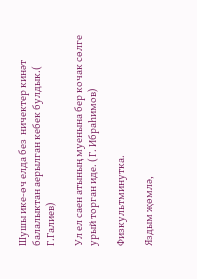Шушы ике-өч елда без  ничектер кинәт балалыктан аерылган кебек булдык.( Г.Галиев)

Ул ел саен атының муенына бер кочак сөлге урый торган иде. ( Г. Ибраһимов)

Физкультминутка.

Яздым җөмлә,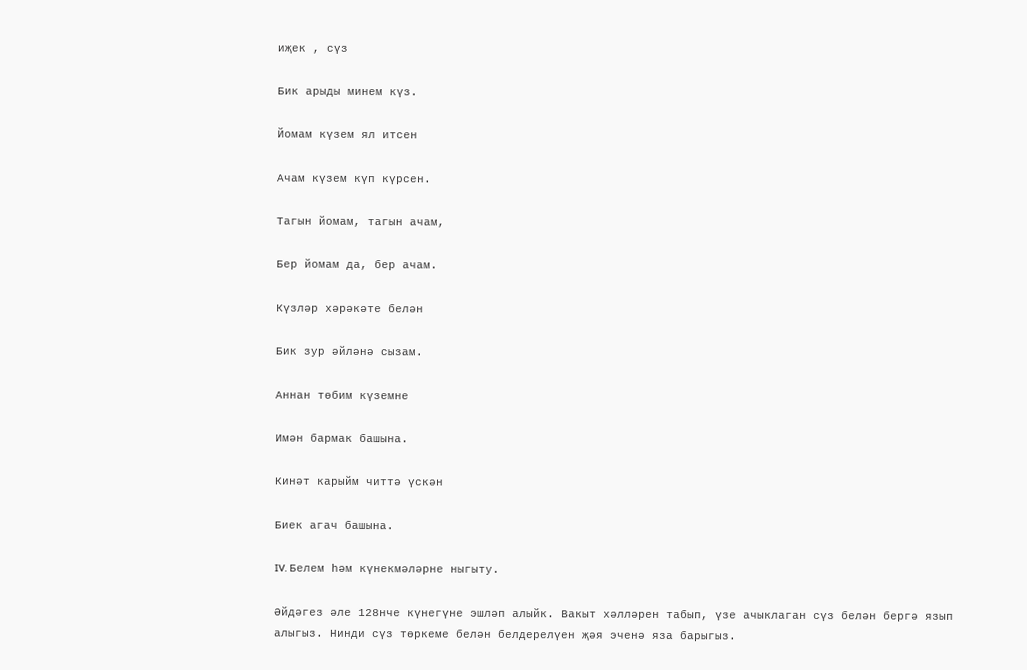иҗек , сүз

Бик арыды минем күз.

Йомам күзем ял итсен

Ачам күзем күп күрсен.

Тагын йомам, тагын ачам,

Бер йомам да, бер ачам.

Күзләр хәрәкәте белән

Бик зур әйләнә сызам.

Аннан төбим күземне

Имән бармак башына.

Кинәт карыйм читтә үскән

Биек агач башына.

IV. Белем һәм күнекмәләрне ныгыту.

Әйдәгез әле 128нче күнегүне эшләп алыйк. Вакыт хәлләрен табып, үзе ачыклаган сүз белән бергә язып алыгыз. Нинди сүз төркеме белән белдерелүен җәя эченә яза барыгыз.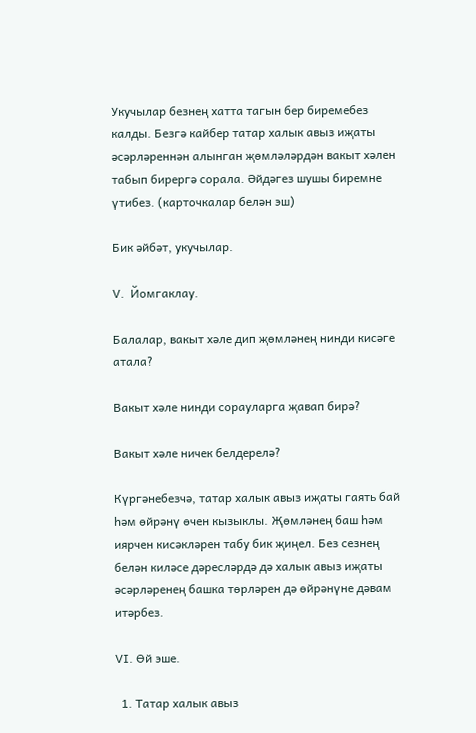Укучылар безнең хатта тагын бер биремебез калды. Безгә кайбер татар халык авыз иҗаты әсәрләреннән алынган җөмләләрдән вакыт хәлен табып бирергә сорала. Әйдәгез шушы биремне үтибез. (карточкалар белән эш)

Бик әйбәт, укучылар.

V.  Йомгаклау.

Балалар, вакыт хәле дип җөмләнең нинди кисәге атала?

Вакыт хәле нинди сорауларга җавап бирә?

Вакыт хәле ничек белдерелә?

Күргәнебезчә, татар халык авыз иҗаты гаять бай һәм өйрәнү өчен кызыклы. Җөмләнең баш һәм иярчен кисәкләрен табу бик җиңел. Без сезнең белән киләсе дәресләрдә дә халык авыз иҗаты әсәрләренең башка төрләрен дә өйрәнүне дәвам итәрбез.

VI. Өй эше.

  1. Татар халык авыз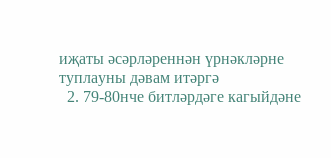иҗаты әсәрләреннән үрнәкләрне туплауны дәвам итәргә
  2. 79-80нче битләрдәге кагыйдәне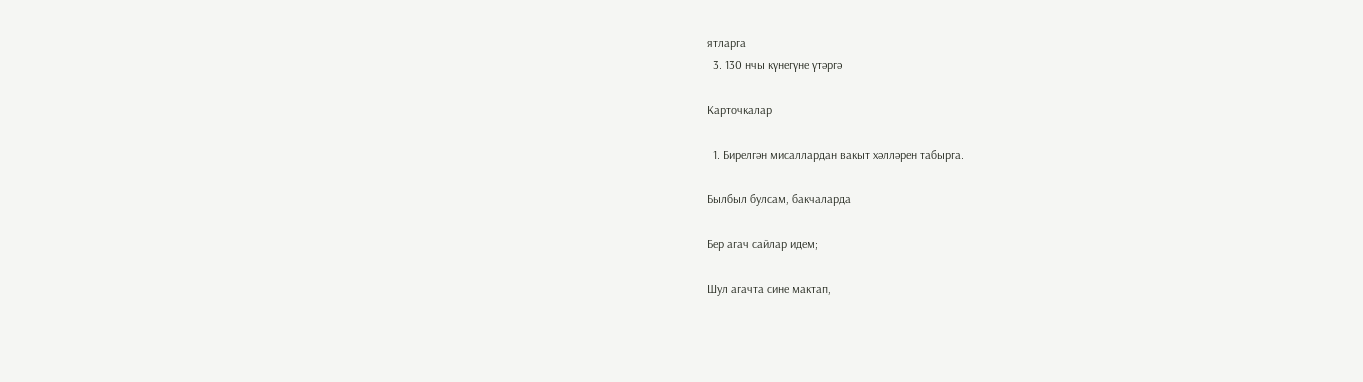ятларга
  3. 130 нчы күнегүне үтәргә

Карточкалар

  1. Бирелгән мисаллардан вакыт хәлләрен табырга.

Былбыл булсам, бакчаларда

Бер агач сайлар идем;

Шул агачта сине мактап,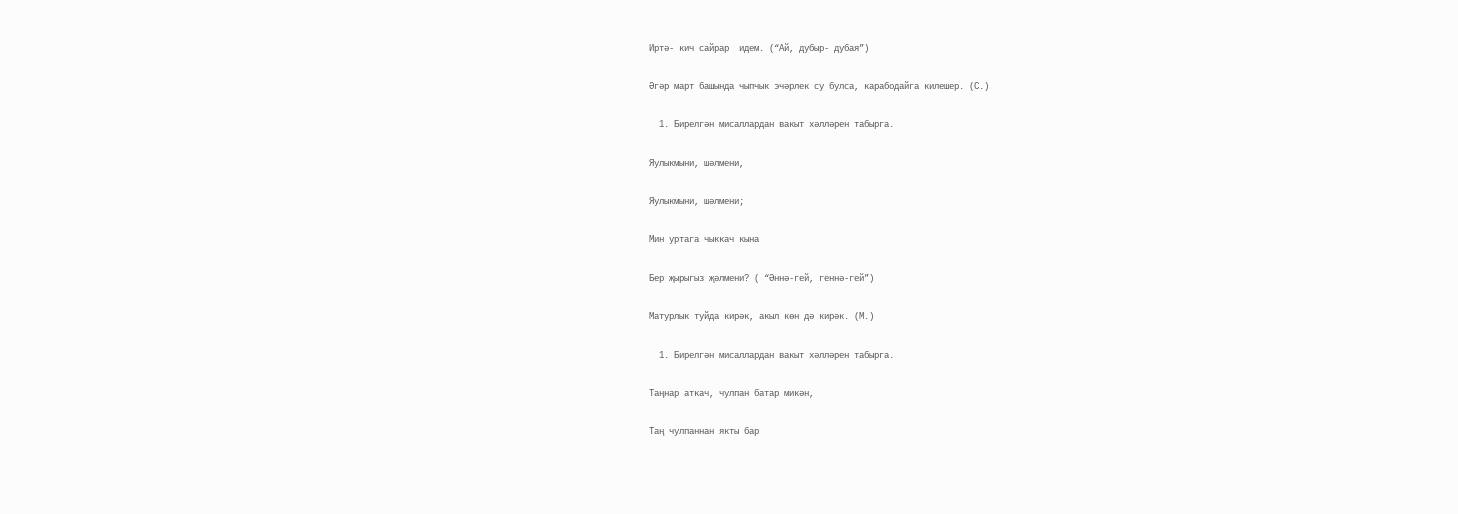Иртә- кич сайрар  идем. (“Ай, дубыр- дубая”)

Әгәр март башында чыпчык эчәрлек су булса, карабодайга килешер. (С.)

  1. Бирелгән мисаллардан вакыт хәлләрен табырга.

Яулыкмыни, шәлмени,

Яулыкмыни, шәлмени;

Мин уртага чыккач кына

Бер җырыгыз җәлмени? ( “Әннә-гей, геннә-гей”)

Матурлык туйда кирәк, акыл көн дә кирәк. (М.)

  1. Бирелгән мисаллардан вакыт хәлләрен табырга.

Таңнар аткач, чулпан батар микән,

Таң чулпаннан якты бар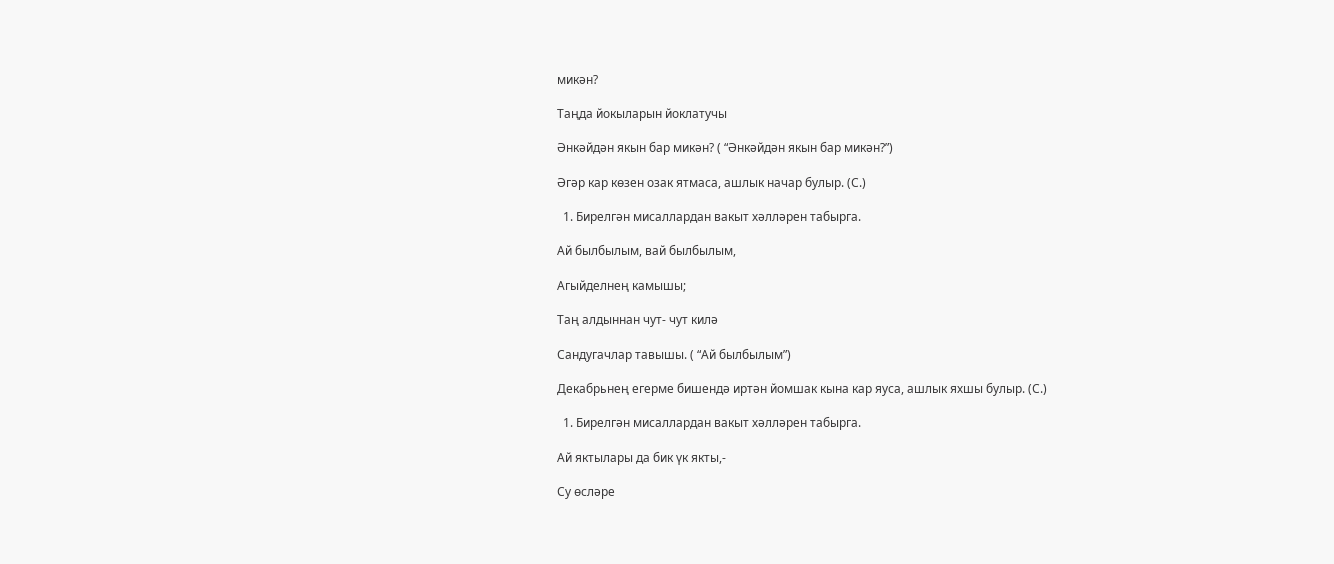микән?

Таңда йокыларын йоклатучы

Әнкәйдән якын бар микән? ( “Әнкәйдән якын бар микән?”)

Әгәр кар көзен озак ятмаса, ашлык начар булыр. (С.)

  1. Бирелгән мисаллардан вакыт хәлләрен табырга.

Ай былбылым, вай былбылым,

Агыйделнең камышы;

Таң алдыннан чут- чут килә

Сандугачлар тавышы. ( “Ай былбылым”)

Декабрьнең егерме бишендә иртән йомшак кына кар яуса, ашлык яхшы булыр. (С.)

  1. Бирелгән мисаллардан вакыт хәлләрен табырга.

Ай яктылары да бик үк якты,-

Су өсләре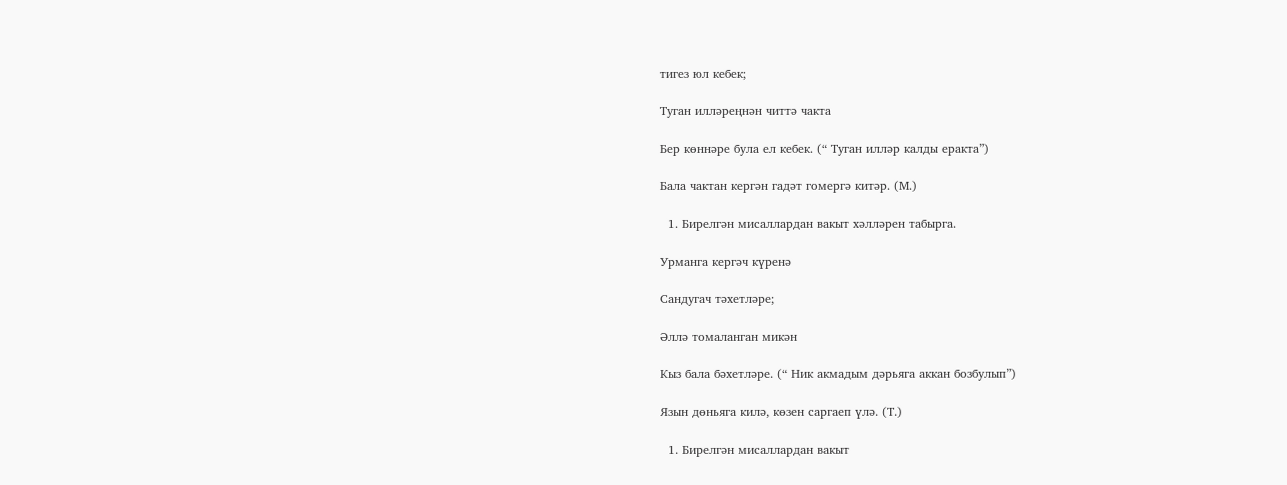тигез юл кебек;

Туган илләреңнән читтә чакта

Бер көннәре була ел кебек. (“ Туган илләр калды еракта”)

Бала чактан кергән гадәт гомергә китәр. (М.)

  1. Бирелгән мисаллардан вакыт хәлләрен табырга.

Урманга кергәч күренә

Сандугач тәхетләре;

Әллә томаланган микән

Кыз бала бәхетләре. (“ Ник акмадым дәрьяга аккан бозбулып”)

Язын дөньяга килә, көзен саргаеп үлә. (Т.)

  1. Бирелгән мисаллардан вакыт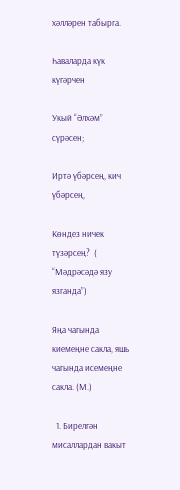хәлләрен табырга.

Һаваларда күк күгәрчен

Укый “Әлхәм” сүрәсен;

Иртә үбәрсең, кич үбәрсең,

Көндез ничек түзәрсең?  ( “Мәдрәсәдә язу язганда”)

Яңа чагында киемеңне сакла, яшь чагында исемеңне сакла. (М.)

  1. Бирелгән мисаллардан вакыт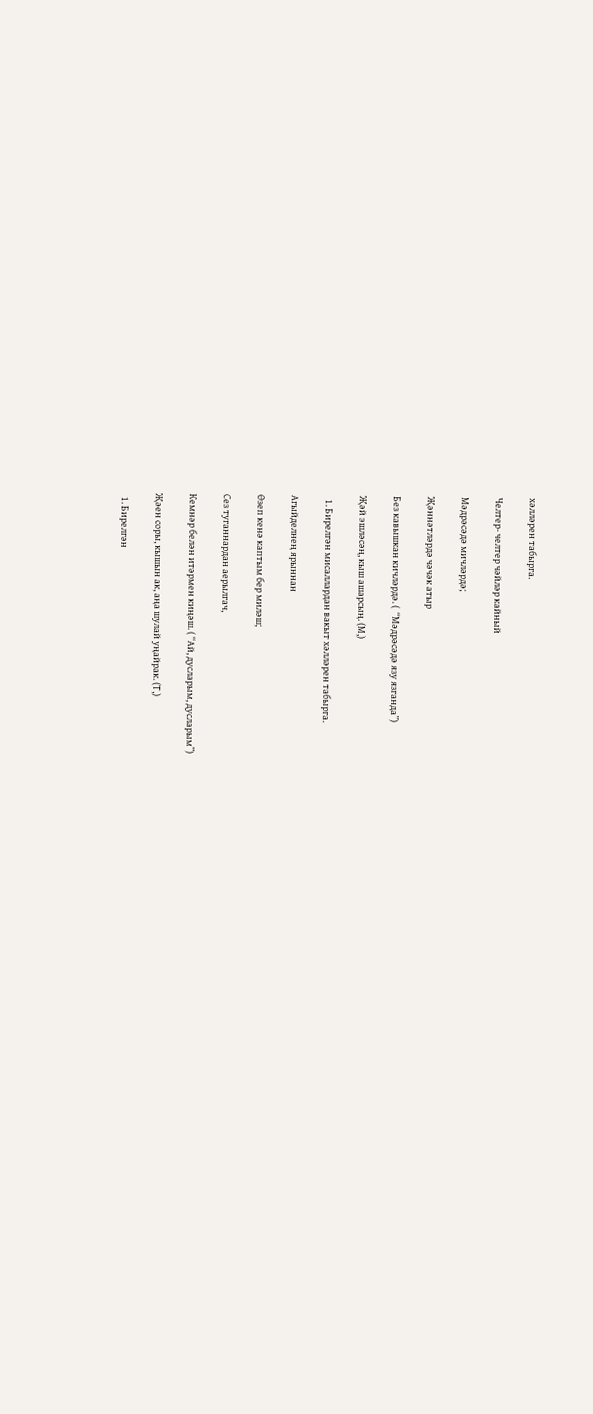хәлләрен табырга.

Челтер- челтер чәйләр кайный

Мәдрәсәдә мичләрдә;

Җәннәтләрдә чәчәк атыр

Без кавышкан кичләрдә. (  “Мәдрәсәдә язу язганда”)

Җәй эшләсәң, кыш ашарсың. (М,)

  1. Бирелгән мисаллардан вакыт хәлләрен табырга.

Агыйделнең ярыннан

Өзеп кенә каптым бер миләш;

Сез туганнардан аерылгач,

Кемнәр белән итәрмен киңәш. ( “Ай, дусларым, дусларым”)

Җәен соры, кышын ак, аңа шулай уңайрак. (Т,)

  1. Бирелгән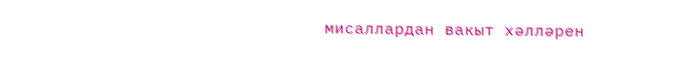мисаллардан вакыт хәлләрен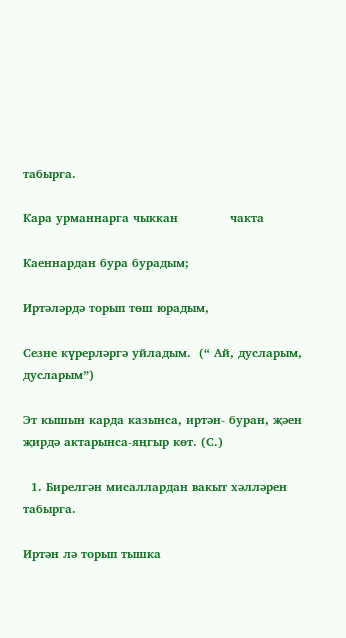табырга.

Кара урманнарга чыккан             чакта

Каеннардан бура бурадым;

Иртәләрдә торып төш юрадым,

Сезне күрерләргә уйладым.  (“ Ай, дусларым, дусларым”)

Эт кышын карда казынса, иртән- буран, җәен җирдә актарынса-яңгыр көт. (С.)

  1. Бирелгән мисаллардан вакыт хәлләрен табырга.

Иртән лә торып тышка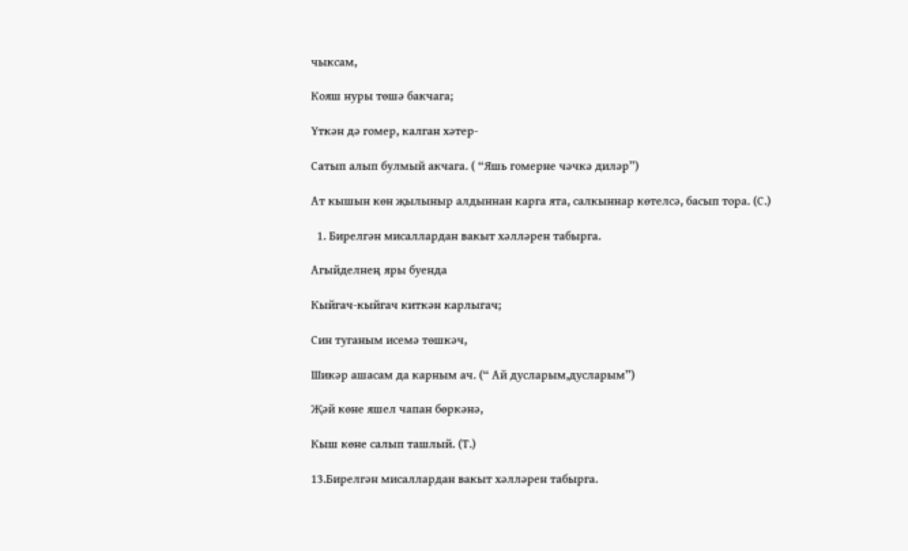чыксам,

Кояш нуры төшә бакчага;

Үткән дә гомер, калган хәтер-

Сатып алып булмый акчага. ( “Яшь гомерне чәчкә диләр”)

Ат кышын көн җылыныр алдыннан карга ята, салкыннар көтелсә, басып тора. (С.)

  1. Бирелгән мисаллардан вакыт хәлләрен табырга.

Агыйделнең яры буенда

Кыйгач-кыйгач киткән карлыгач;

Син туганым исемә төшкәч,

Шикәр ашасам да карным ач. (“ Ай дусларым,дусларым”)

Җәй көне яшел чапан бөркәнә,

Кыш көне салып ташлый. (Т.)

13.Бирелгән мисаллардан вакыт хәлләрен табырга.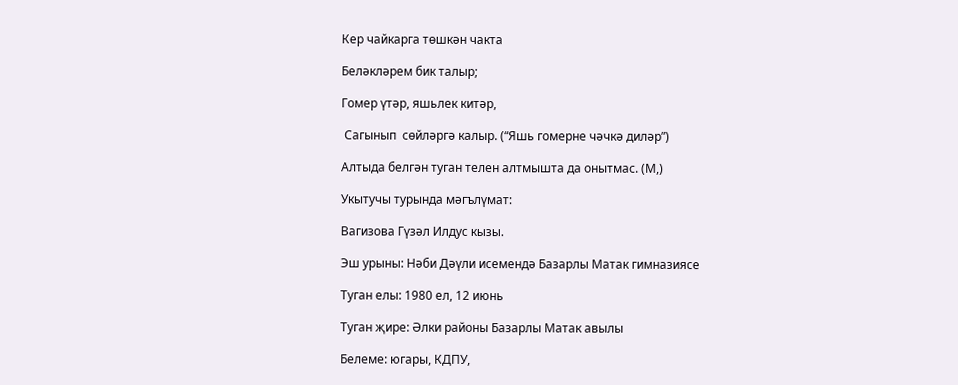Кер чайкарга төшкән чакта

Беләкләрем бик талыр;

Гомер үтәр, яшьлек китәр,

 Сагынып  сөйләргә калыр. (“Яшь гомерне чәчкә диләр”)

Алтыда белгән туган телен алтмышта да онытмас. (М,)

Укытучы турында мәгълүмат:

Вагизова Гүзәл Илдус кызы.

Эш урыны: Нәби Дәүли исемендә Базарлы Матак гимназиясе

Туган елы: 1980 ел, 12 июнь

Туган җире: Әлки районы Базарлы Матак авылы

Белеме: югары, КДПУ,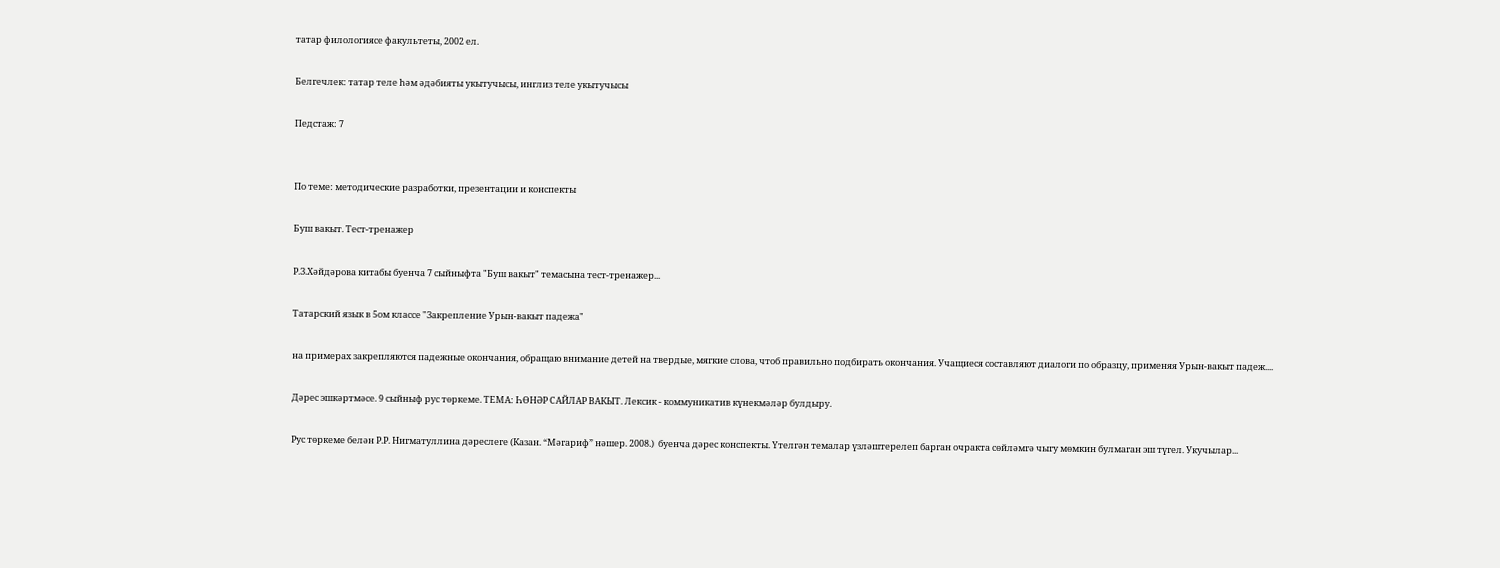татар филологиясе факультеты, 2002 ел.

Белгечлек: татар теле һәм әдәбияты укытучысы, инглиз теле укытучысы

Педстаж: 7


По теме: методические разработки, презентации и конспекты

Буш вакыт. Тест-тренажер

Р.З.Хәйдәрова китабы буенча 7 сыйныфта "Буш вакыт" темасына тест-тренажер...

Татарский язык в 5ом классе "Закрепление Урын-вакыт падежа"

на примерах закрепляются падежные окончания, обращаю внимание детей на твердые, мягкие слова, чтоб правильно подбирать окончания. Учащиеся составляют диалоги по образцу, применяя Урын-вакыт падеж....

Дәрес эшкәртмәсе. 9 сыйныф рус төркеме. ТЕМА: ҺӨНӘР САЙЛАР ВАКЫТ. Лексик - коммуникатив күнекмәләр булдыру.

Рус төркеме белән Р.Р. Нигматуллина дәреслеге (Казан. “Мәгариф” нәшер. 2008.)  буенча дәрес конспекты. Үтелгән темалар үзләштерелеп барган очракта сөйләмгә чыгу мөмкин булмаган эш түгел. Укучылар...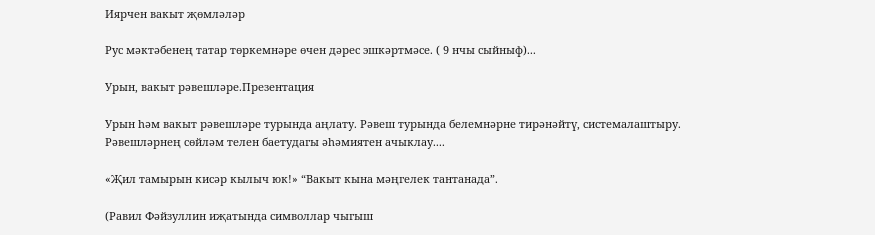Иярчен вакыт җөмләләр

Рус мәктәбенең татар төркемнәре өчен дәрес эшкәртмәсе. ( 9 нчы сыйныф)...

Урын, вакыт рәвешләре.Презентация

Урын һәм вакыт рәвешләре турында аңлату. Рәвеш турында белемнәрне тирәнәйтү, системалаштыру. Рәвешләрнең сөйләм телен баетудагы әһәмиятен ачыклау....

«Җил тамырын кисәр кылыч юк!» “Вакыт кына мәңгелек тантанада”.

(Равил Фәйзуллин иҗатында символлар чыгыш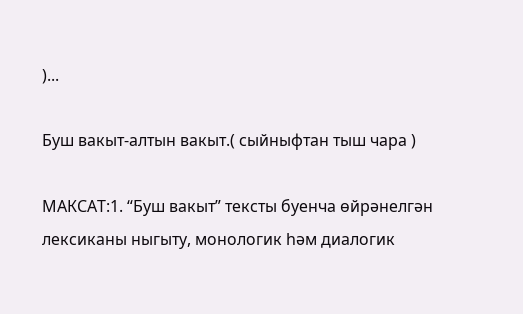)...

Буш вакыт-алтын вакыт.( сыйныфтан тыш чара )

МАКСАТ:1. “Буш вакыт” тексты буенча өйрәнелгән лексиканы ныгыту, монологик һәм диалогик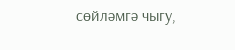сөйләмгә чыгу,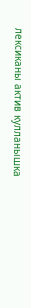лексиканы актив кулланышка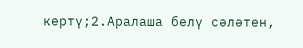кертү;2.Аралаша белү сәләтен,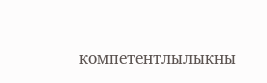компетентлылыкны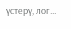үстерү, лог...